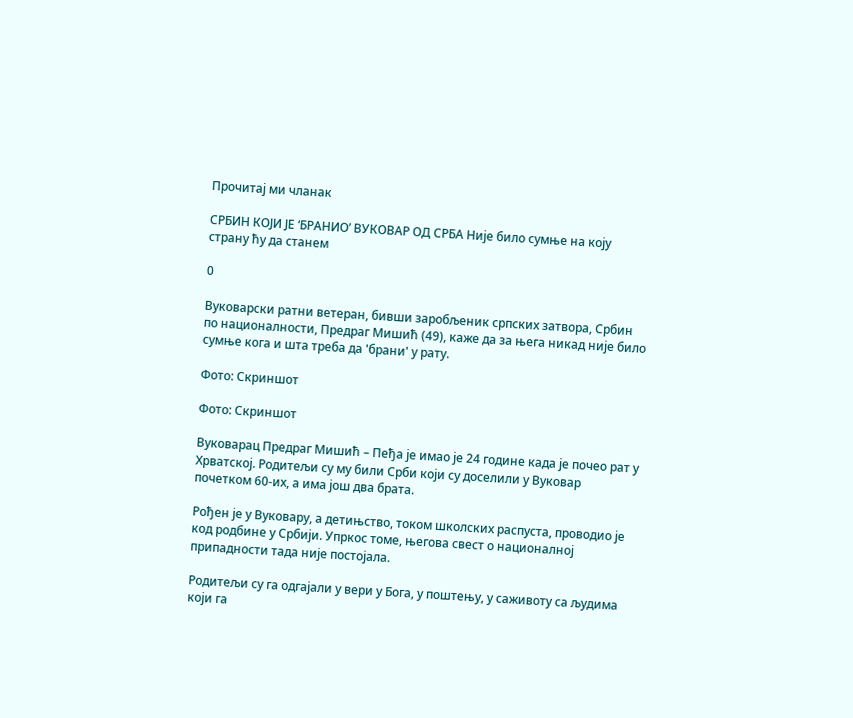Прочитај ми чланак

СРБИН КОЈИ ЈЕ ‘БРАНИО’ ВУКОВАР ОД СРБA Није било сумње на коју страну ћу да станем

0

Вуковарски ратни ветеран, бивши заробљеник српских затвора, Србин по националности, Предраг Мишић (49), каже да за њега никад није било сумње кога и шта треба да 'брани' у рату.

Фото: Скриншот

Фото: Скриншот

Вуковарац Предраг Мишић – Пеђа је имао је 24 године када је почео рат у Хрватској. Родитељи су му били Срби који су доселили у Вуковар почетком 60-их, а има још два брата.

Рођен је у Вуковару, а детињство, током школских распуста, проводио је код родбине у Србији. Упркос томе, његова свест о националној припадности тада није постојала.

Родитељи су га одгајали у вери у Бога, у поштењу, у саживоту са људима који га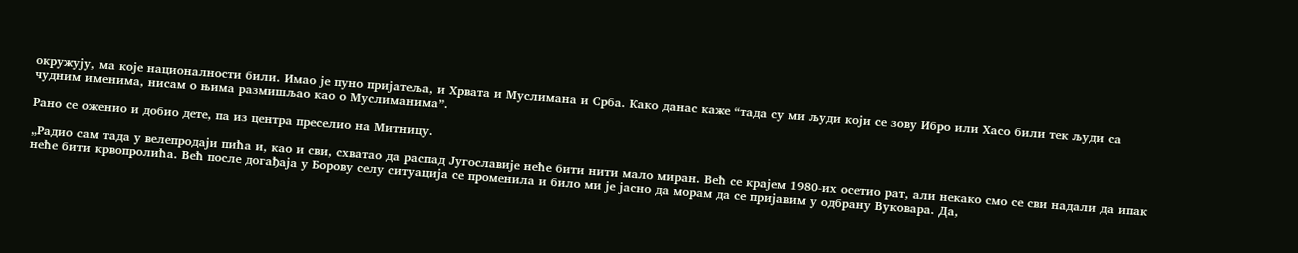окружују, ма које националности били. Имао је пуно пријатеља, и Хрвата и Муслимана и Срба. Како данас каже “тада су ми људи који се зову Ибро или Хасо били тек људи са чудним именима, нисам о њима размишљао као о Муслиманима”.

Рано се оженио и добио дете, па из центра преселио на Митницу.

„Радио сам тада у велепродаји пића и, као и сви, схватао да распад Југославије неће бити нити мало миран. Већ се крајем 1980-их осетио рат, али некако смо се сви надали да ипак неће бити крвопролића. Већ после догађаја у Борову селу ситуација се променила и било ми је јасно да морам да се пријавим у одбрану Вуковара. Да,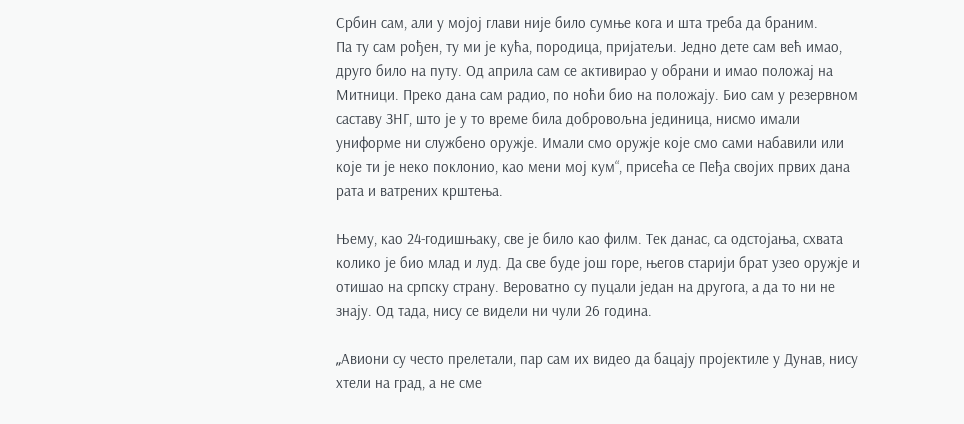Србин сам, али у мојој глави није било сумње кога и шта треба да браним.
Па ту сам рођен, ту ми је кућа, породица, пријатељи. Једно дете сам већ имао, друго било на путу. Од априла сам се активирао у обрани и имао положај на Митници. Преко дана сам радио, по ноћи био на положају. Био сам у резервном саставу ЗНГ, што је у то време била добровољна јединица, нисмо имали униформе ни службено оружје. Имали смо оружје које смо сами набавили или које ти је неко поклонио, као мени мој кум“, присећа се Пеђа својих првих дана рата и ватрених крштења.

Њему, као 24-годишњаку, све је било као филм. Тек данас, са одстојања, схвата колико је био млад и луд. Да све буде још горе, његов старији брат узео оружје и отишао на српску страну. Вероватно су пуцали један на другога, а да то ни не знају. Од тада, нису се видели ни чули 26 година.

„Aвиони су често прелетали, пар сам их видео да бацају пројектиле у Дунав, нису хтели на град, а не сме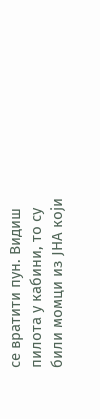се вратити пун. Видиш пилота у кабини, то су били момци из ЈНA који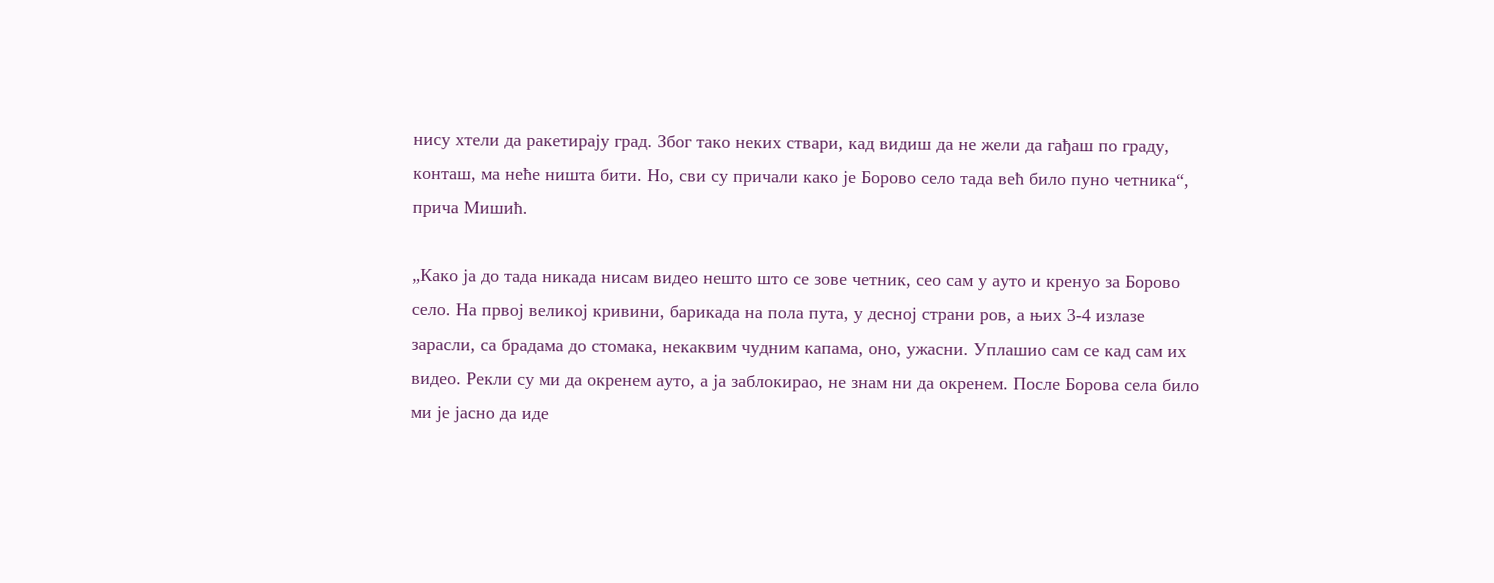нису хтели да ракетирају град. Због тако неких ствари, кад видиш да не жели да гађаш по граду, конташ, ма неће ништа бити. Но, сви су причали како је Борово село тада већ било пуно четника“, прича Мишић.

„Како ја до тада никада нисам видео нешто што се зове четник, сео сам у ауто и кренуо за Борово село. На првој великој кривини, барикада на пола пута, у десној страни ров, а њих 3-4 излазе зарасли, са брадама до стомака, некаквим чудним капама, оно, ужасни. Уплашио сам се кад сам их видео. Рекли су ми да окренем ауто, а ја заблокирао, не знам ни да окренем. После Борова села било ми је јасно да иде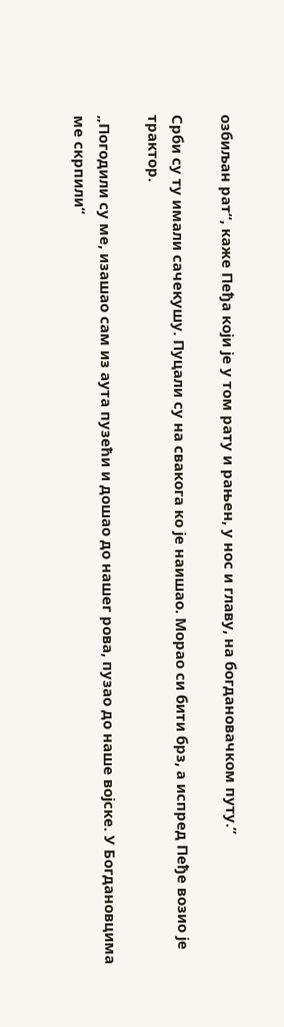озбиљан рат“, каже Пеђа који је у том рату и рањен, у нос и главу, на богдановачком путу.“

Срби су ту имали сачекушу. Пуцали су на свакога ко је наишао. Морао си бити брз, а испред Пеђе возио је трактор.

„Погодили су ме, изашао сам из аута пузећи и дошао до нашег рова, пузао до наше војске. У Богдановцима ме скрпили“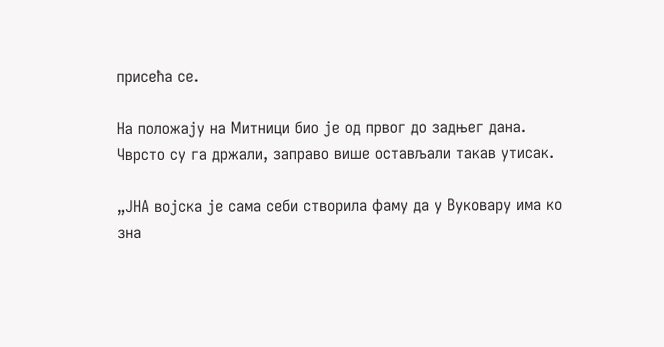присећа се.

На положају на Митници био је од првог до задњег дана. Чврсто су га држали, заправо више остављали такав утисак.

„ЈНA војска је сама себи створила фаму да у Вуковару има ко зна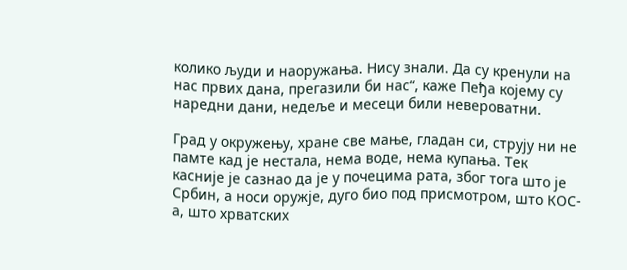колико људи и наоружања. Нису знали. Да су кренули на нас првих дана, прегазили би нас“, каже Пеђа којему су наредни дани, недеље и месеци били невероватни.

Град у окружењу, хране све мање, гладан си, струју ни не памте кад је нестала, нема воде, нема купања. Тек касније је сазнао да је у почецима рата, због тога што је Србин, а носи оружје, дуго био под присмотром, што КОС-а, што хрватских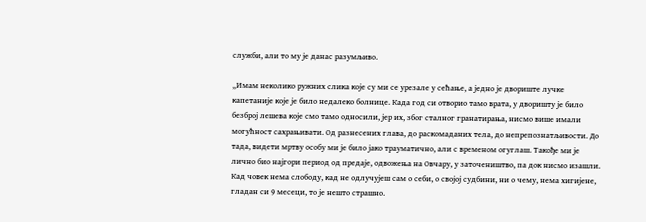служби, али то му је данас разумљиво.

„Имам неколико ружних слика које су ми се урезале у сећање, а једно је двориште лучке капетаније које је било недалеко болнице. Када год си отворио тамо врата, у дворишту је било безброј лешева које смо тамо односили, јер их, због сталног гранатирања, нисмо више имали могућност сахрањивати. Од разнесених глава, до раскомаданих тела, до непрепознатљивости. До тада, видети мртву особу ми је било јако трауматично, али с временом огуглаш. Такође ми је лично био најгори период од предаје, одвожења на Овчару, у заточеништво, па док нисмо изашли. Кад човек нема слободу, кад не одлучујеш сам о себи, о својој судбини, ни о чему, нема хигијене, гладан си 9 месеци, то је нешто страшно.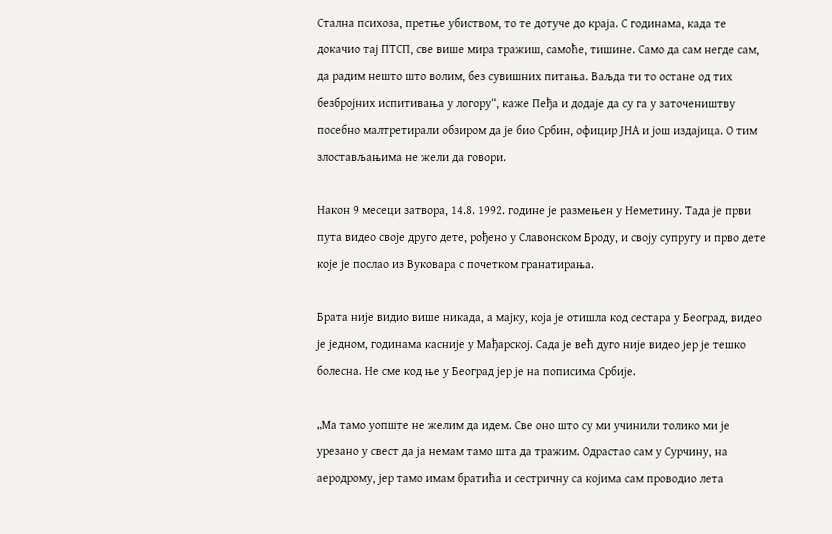Стална психоза, претње убиством, то те дотуче до краја. С годинама, када те докачио тај ПТСП, све више мира тражиш, самоће, тишине. Само да сам негде сам, да радим нешто што волим, без сувишних питања. Ваљда ти то остане од тих безбројних испитивања у логору“, каже Пеђа и додаје да су га у заточеништву посебно малтретирали обзиром да је био Србин, официр ЈНA и још издајица. О тим злостављањима не жели да говори.

Након 9 месеци затвора, 14.8. 1992. године је размењен у Неметину. Тада је први пута видео своје друго дете, рођено у Славонском Броду, и своју супругу и прво дете које је послао из Вуковара с почетком гранатирања.

Брата није видио више никада, а мајку, која је отишла код сестара у Београд, видео је једном, годинама касније у Мађарској. Сада је већ дуго није видео јер је тешко болесна. Не сме код ње у Београд јер је на пописима Србије.

„Ма тамо уопште не желим да идем. Све оно што су ми учинили толико ми је урезано у свест да ја немам тамо шта да тражим. Одрастао сам у Сурчину, на аеродрому, јер тамо имам братића и сестричну са којима сам проводио лета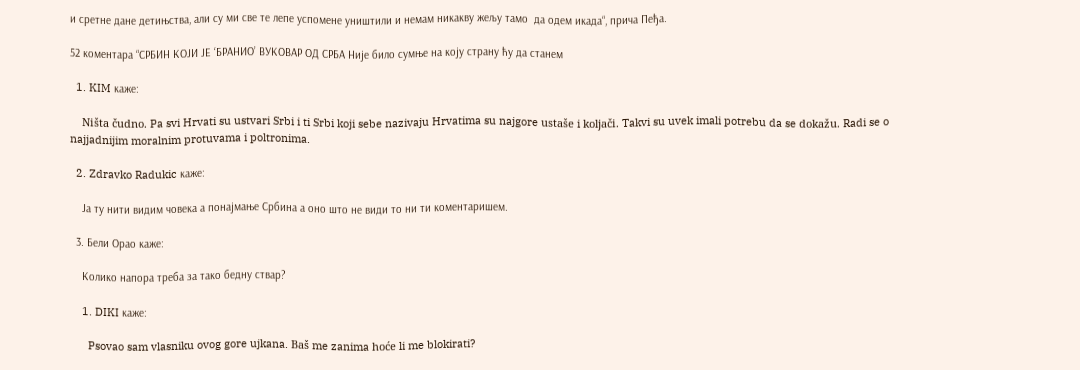и сретне дане детињства, али су ми све те лепе успомене уништили и немам никакву жељу тамо  да одем икада“, прича Пеђа.

52 коментара “СРБИН КОЈИ ЈЕ ‘БРАНИО’ ВУКОВАР ОД СРБA Није било сумње на коју страну ћу да станем

  1. KIM каже:

    Ništa čudno. Pa svi Hrvati su ustvari Srbi i ti Srbi koji sebe nazivaju Hrvatima su najgore ustaše i koljači. Takvi su uvek imali potrebu da se dokažu. Radi se o najjadnijim moralnim protuvama i poltronima.

  2. Zdravko Radukic каже:

    Ја ту нити видим човека а понајмање Србина а оно што не види то ни ти коментаришем.

  3. Бели Орао каже:

    Колико напора треба за тако бедну ствар?

    1. DIKI каже:

      Psovao sam vlasniku ovog gore ujkana. Baš me zanima hoće li me blokirati?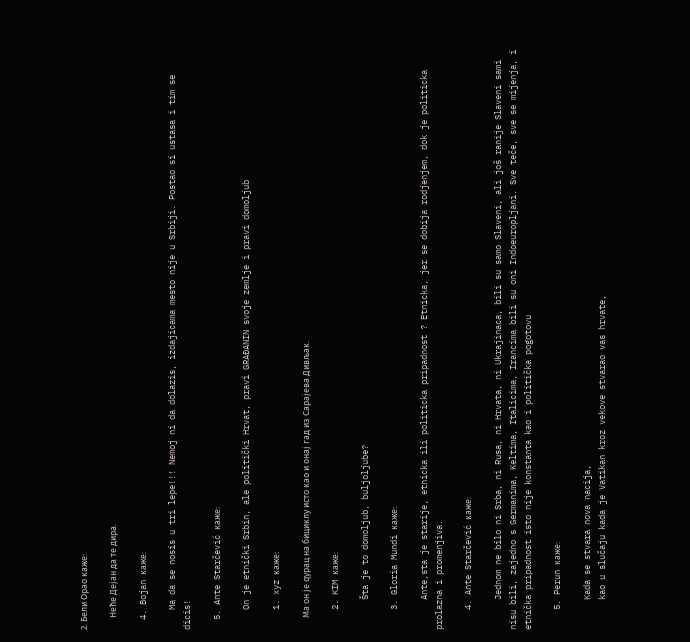2. Бели Орао каже:

      Неће Дејан да те дира.

  4. Bojan каже:

    Ma da se nosis u tri lepe!!! Nemoj ni da dolazis, izdajicama mesto nije u Srbiji. Postao si ustasa i tim se dicis!

  5. Ante Starčević каже:

    On je etnički Srbin, ale politički Hrvat, pravi GRAĐANIN svoje zemlje i pravi domoljub

    1. xyz каже:

      Ма он је qурац на бициклу исто као и онај гад из Сарајева Дивљак.

    2. KIM каже:

      Šta je to domoljub, buljoljube?

    3. Gloria Mundi каже:

      Ante,sta je starije, etnicka ili politicka pripadnost ? Etnicka, jer se dobija rodjenjem, dok je politicka prolazna i promenjiva.

    4. Ante Starčević каже:

      Jednom ne bilo ni Srba, ni Rusa, ni Hrvata, ni Ukrajinaca, bili su samo Slaveni, ali još ranije Slaveni sami nisu bili, zajedno s Germanima, Keltima, Italicima, Irancima bili su oni Indoeuropljani. Sve teče, sve se mijenja, i etnička pripadnost isto nije konstanta kao i politička pogotovu

    5. Perun каже:

      Kada se stvara nova nacija,
      kao u slučaju kada je Vatikan kroz vekove stvarao vas hrvate,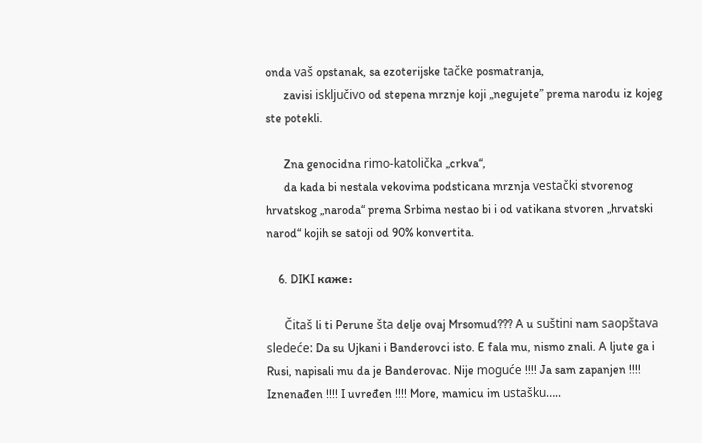onda vaš opstanak, sa ezoterijske tačke posmatranja,
      zavisi isključivo od stepena mrznje koji „negujete” prema narodu iz kojeg ste potekli.

      Zna genocidna rimo-katolička „crkva“,
      da kada bi nestala vekovima podsticana mrznja vestački stvorenog hrvatskog „naroda“ prema Srbima nestao bi i od vatikana stvoren „hrvatski narod“ kojih se satoji od 90% konvertita.

    6. DIKI каже:

      Čitaš li ti Perune šta delje ovaj Mrsomud??? A u suštini nam saopštava sledeće: Da su Ujkani i Banderovci isto. E fala mu, nismo znali. A ljute ga i Rusi, napisali mu da je Banderovac. Nije moguće !!!! Ja sam zapanjen !!!! Iznenađen !!!! I uvređen !!!! More, mamicu im ustašku…..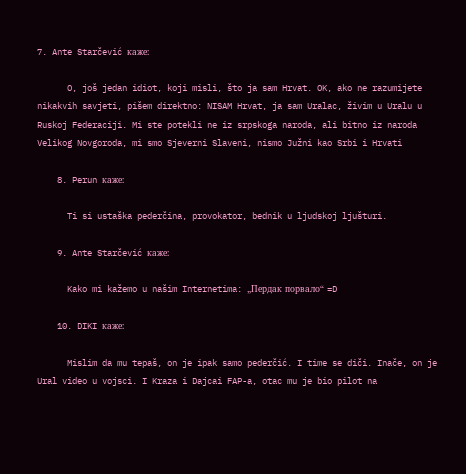7. Ante Starčević каже:

      O, još jedan idiot, koji misli, što ja sam Hrvat. OK, ako ne razumijete nikakvih savjeti, pišem direktno: NISAM Hrvat, ja sam Uralac, živim u Uralu u Ruskoj Federaciji. Mi ste potekli ne iz srpskoga naroda, ali bitno iz naroda Velikog Novgoroda, mi smo Sjeverni Slaveni, nismo Južni kao Srbi i Hrvati

    8. Perun каже:

      Ti si ustaška pederčina, provokator, bednik u ljudskoj ljušturi.

    9. Ante Starčević каже:

      Kako mi kažemo u našim Internetima: „Пердак порвало“ =D

    10. DIKI каже:

      Mislim da mu tepaš, on je ipak samo pederčić. I time se diči. Inače, on je Ural video u vojsci. I Kraza i Dajcai FAP-a, otac mu je bio pilot na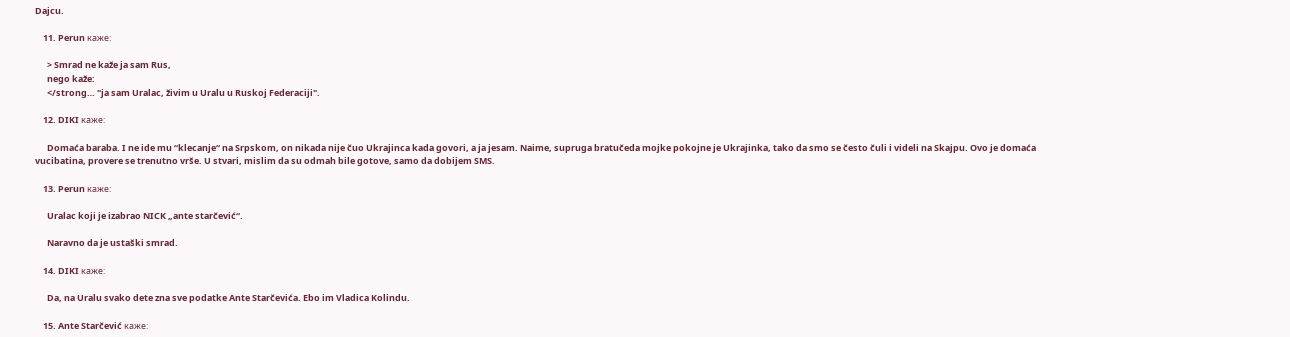Dajcu.

    11. Perun каже:

      > Smrad ne kaže ja sam Rus,
      nego kaže:
      </strong… "ja sam Uralac, živim u Uralu u Ruskoj Federaciji".

    12. DIKI каже:

      Domaća baraba. I ne ide mu “klecanje“ na Srpskom, on nikada nije čuo Ukrajinca kada govori, a ja jesam. Naime, supruga bratučeda mojke pokojne je Ukrajinka, tako da smo se često čuli i videli na Skajpu. Ovo je domaća vucibatina, provere se trenutno vrše. U stvari, mislim da su odmah bile gotove, samo da dobijem SMS.

    13. Perun каже:

      Uralac koji je izabrao NICK „ante starčević“.

      Naravno da je ustaški smrad.

    14. DIKI каже:

      Da, na Uralu svako dete zna sve podatke Ante Starčevića. Ebo im Vladica Kolindu.

    15. Ante Starčević каже: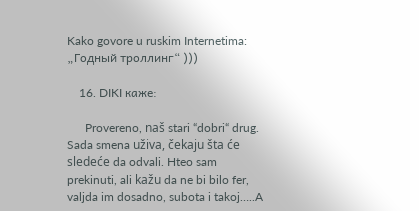Kako govore u ruskim Internetima: „Годный троллинг“ )))

    16. DIKI каже:

      Provereno, naš stari “dobri“ drug. Sada smena uživa, čekaju šta će sledeće da odvali. Hteo sam prekinuti, ali kažu da ne bi bilo fer, valjda im dosadno, subota i takoj…..A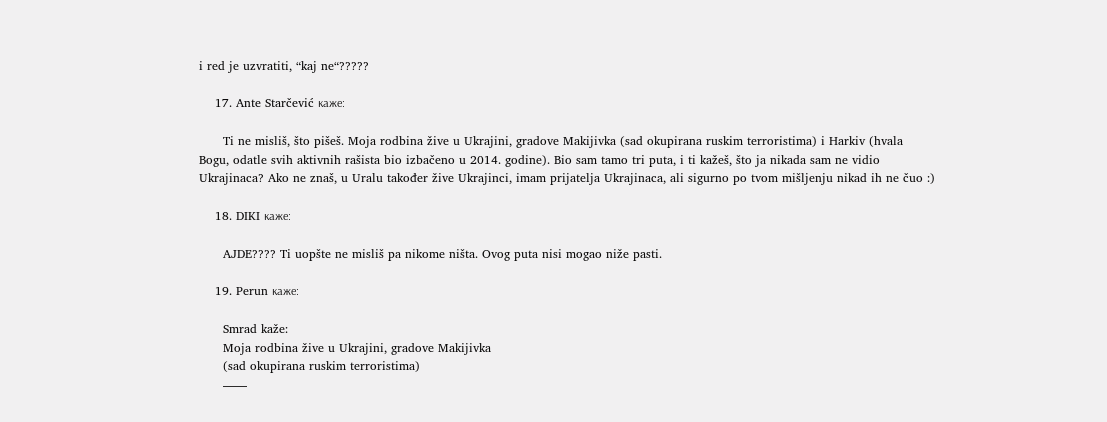i red je uzvratiti, “kaj ne“?????

    17. Ante Starčević каже:

      Ti ne misliš, što pišeš. Moja rodbina žive u Ukrajini, gradove Makijivka (sad okupirana ruskim terroristima) i Harkiv (hvala Bogu, odatle svih aktivnih rašista bio izbačeno u 2014. godine). Bio sam tamo tri puta, i ti kažeš, što ja nikada sam ne vidio Ukrajinaca? Ako ne znaš, u Uralu također žive Ukrajinci, imam prijatelja Ukrajinaca, ali sigurno po tvom mišljenju nikad ih ne čuo :)

    18. DIKI каже:

      AJDE???? Ti uopšte ne misliš pa nikome ništa. Ovog puta nisi mogao niže pasti.

    19. Perun каже:

      Smrad kaže:
      Moja rodbina žive u Ukrajini, gradove Makijivka
      (sad okupirana ruskim terroristima)
      ——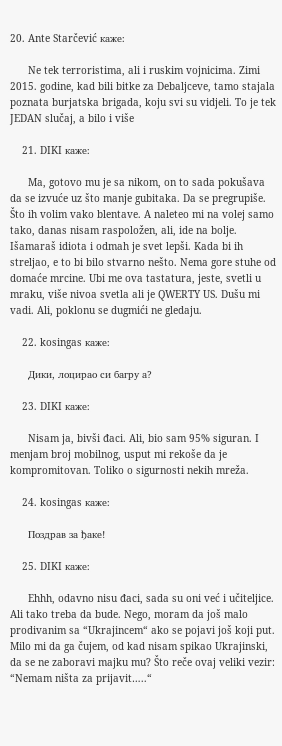20. Ante Starčević каже:

      Ne tek terroristima, ali i ruskim vojnicima. Zimi 2015. godine, kad bili bitke za Debaljceve, tamo stajala poznata burjatska brigada, koju svi su vidjeli. To je tek JEDAN slučaj, a bilo i više

    21. DIKI каже:

      Ma, gotovo mu je sa nikom, on to sada pokušava da se izvuće uz što manje gubitaka. Da se pregrupiše. Što ih volim vako blentave. A naleteo mi na volej samo tako, danas nisam raspoložen, ali, ide na bolje. Išamaraš idiota i odmah je svet lepši. Kada bi ih streljao, e to bi bilo stvarno nešto. Nema gore stuhe od domaće mrcine. Ubi me ova tastatura, jeste, svetli u mraku, više nivoa svetla ali je QWERTY US. Dušu mi vadi. Ali, poklonu se dugmići ne gledaju.

    22. kosingas каже:

      Дики, лоцирао си багру а?

    23. DIKI каже:

      Nisam ja, bivši đaci. Ali, bio sam 95% siguran. I menjam broj mobilnog, usput mi rekoše da je kompromitovan. Toliko o sigurnosti nekih mreža.

    24. kosingas каже:

      Поздрав за ђаке!

    25. DIKI каже:

      Ehhh, odavno nisu đaci, sada su oni već i učiteljice. Ali tako treba da bude. Nego, moram da još malo prodivanim sa “Ukrajincem“ ako se pojavi još koji put. Milo mi da ga čujem, od kad nisam spikao Ukrajinski, da se ne zaboravi majku mu? Što reče ovaj veliki vezir: “Nemam ništa za prijavit…..“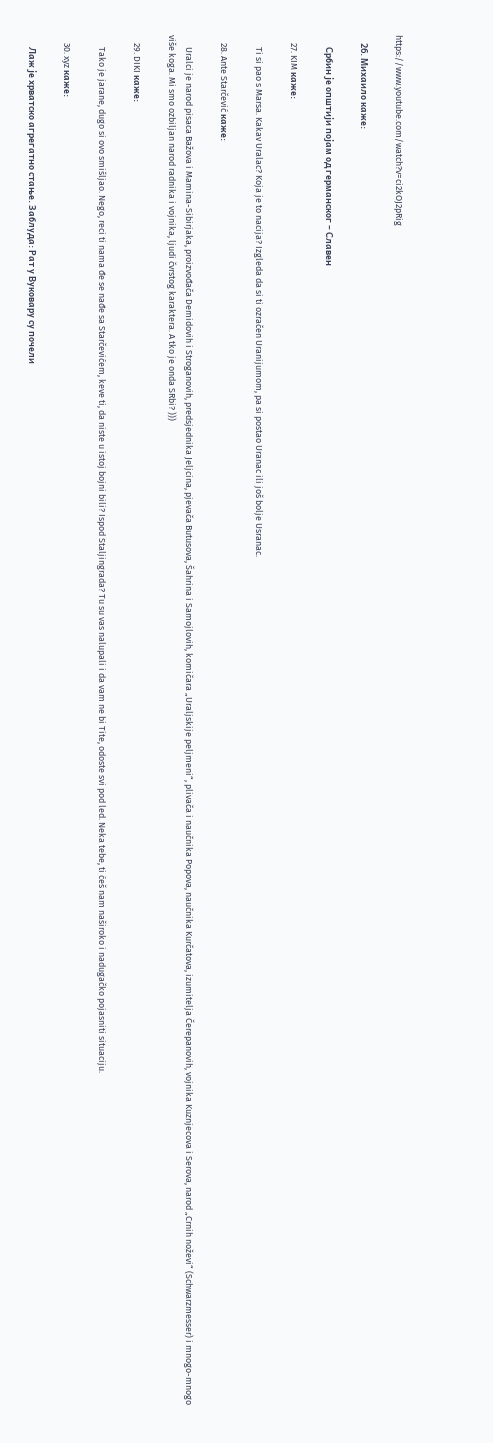https://www.youtube.com/watch?v=ci2kOJ2pRig

    26. Михаило каже:

      Србин је општији појам од германског – Славен

    27. KIM каже:

      Ti si pao s Marsa. Kakav Uralac? Koja je to nacija? Izgleda da si ti ozračen Uranijumom, pa si postao Uranac ili još bolje Usranac.

    28. Ante Starčević каже:

      Uralci je narod pisaca Bažova i Mamina-Sibirjaka, proizvođača Demidovih i Stroganovih, predsjednika Jeljcina, pjevača Butusova, Šahrina i Samojlovih, komičara „Uraljskije peljmeni“, plivača i naučnika Popova, naučnika Kurčatova, izumitelja Čerepanovih, vojnika Kuznjecova i Serova, narod „Crnih noževi“ (Schwarzmesser) i mnogo-mnogo više koga. Mi smo ozbiljan narod radnika i vojnika, ljudi čvrstog karaktera. A tko je onda SRbi? )))

    29. DIKI каже:

      Tako je jarane, dugo si ovo smišljao. Nego, reci ti nama đe se nađe sa Starčevićem, keve ti, da niste u istoj bojni bili? Ispod Staljingrada? Tu su vas nalupali i da vam ne bi Tite, odoste svi pod led. Neka tebe, ti ćeš nam naširoko i nadugačko pojasniti situaciju.

    30. xyz каже:

      Лаж је хрватско агрегатно стање. Заблуда: Рат у Вуковару су почели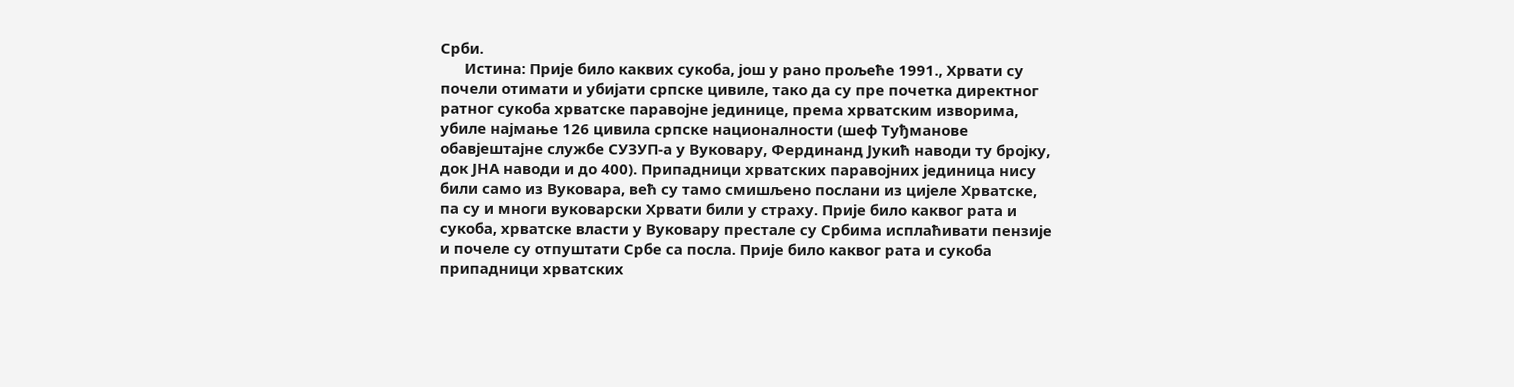Срби.
      Истина: Прије било каквих сукоба, још у рано прољеће 1991., Хрвати су почели отимати и убијати српске цивиле, тако да су пре почетка директног ратног сукоба хрватске паравојне јединице, према хрватским изворима, убиле најмање 126 цивила српске националности (шеф Туђманове обавјештајне службе СУЗУП-а у Вуковару, Фердинанд Јукић наводи ту бројку, док ЈНА наводи и до 400). Припадници хрватских паравојних јединица нису били само из Вуковара, већ су тамо смишљено послани из цијеле Хрватске, па су и многи вуковарски Хрвати били у страху. Прије било каквог рата и сукоба, хрватске власти у Вуковару престале су Србима исплаћивати пензије и почеле су отпуштати Србе са посла. Прије било каквог рата и сукоба припадници хрватских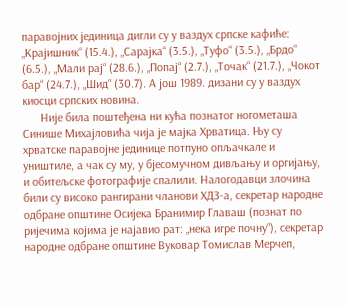паравојних јединица дигли су у ваздух српске кафиће: „Крајишник“ (15.4.), „Сарајка“ (3.5.), „Туфо“ (3.5.), „Брдо“ (6.5.), „Мали рај“ (28.6.), „Попај“ (2.7.), „Точак“ (21.7.), „Чокот бар“ (24.7.), „Шид“ (30.7). А још 1989. дизани су у ваздух киосци српских новина.
      Није била поштеђена ни кућа познатог ногометаша Синише Михајловића чија је мајка Хрватица. Њу су хрватске паравојне јединице потпуно опљачкале и уништиле, а чак су му, у бјесомучном дивљању и оргијању, и обитељске фотографије спалили. Налогодавци злочина били су високо рангирани чланови ХДЗ-а, секретар народне одбране општине Осијека Бранимир Главаш (познат по ријечима којима је најавио рат: „нека игре почну“), секретар народне одбране општине Вуковар Томислав Мерчеп,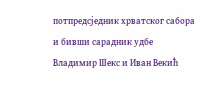потпредсједник хрватског сабора и бивши сарадник удбе Владимир Шекс и Иван Векић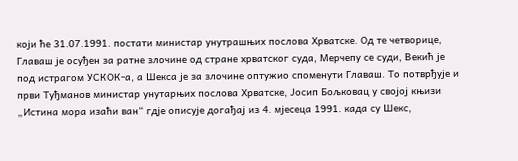који ће 31.07.1991. постати министар унутрашњих послова Хрватске. Од те четворице, Главаш је осуђен за ратне злочине од стране хрватског суда, Мерчепу се суди, Векић је под истрагом УСКОК-а, а Шекса је за злочине оптужио споменути Главаш. То потврђује и први Туђманов министар унутарњих послова Хрватске, Јосип Бољковац у својој књизи „Истина мора изаћи ван“ гдје описује догађај из 4. мјесеца 1991. када су Шекс,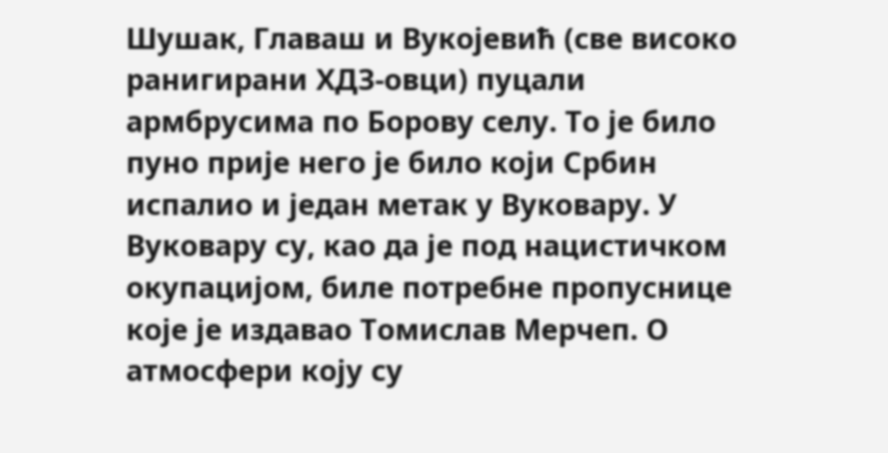Шушак, Главаш и Вукојевић (све високо ранигирани ХДЗ-овци) пуцали армбрусима по Борову селу. То је било пуно прије него је било који Србин испалио и један метак у Вуковару. У Вуковару су, као да је под нацистичком окупацијом, биле потребне пропуснице које је издавао Томислав Мерчеп. О атмосфери коју су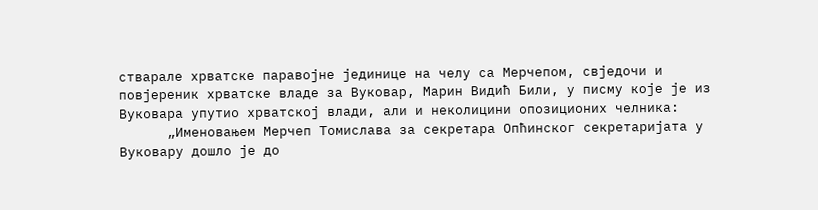стварале хрватске паравојне јединице на челу са Мерчепом, свједочи и повјереник хрватске владе за Вуковар, Марин Видић Били, у писму које је из Вуковара упутио хрватској влади, али и неколицини опозиционих челника:
      „Именовањем Мерчеп Томислава за секретара Опћинског секретаријата у Вуковару дошло је до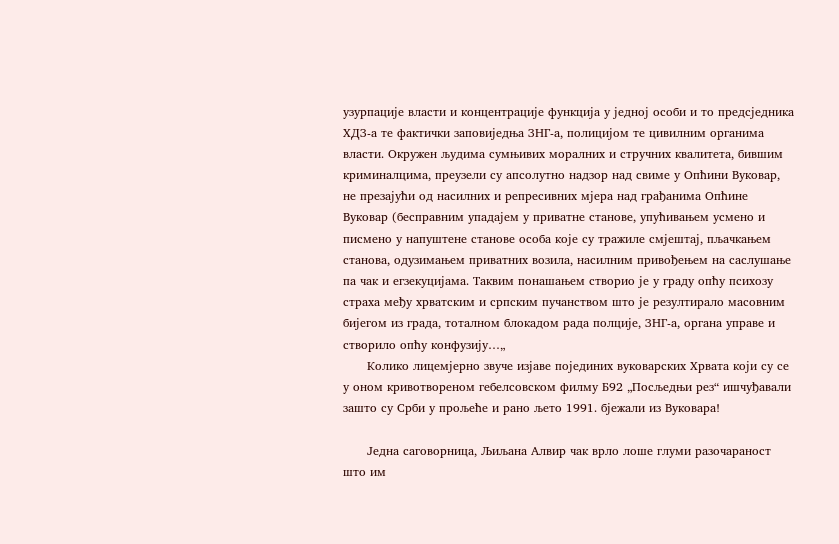узурпације власти и концентрације функција у једној особи и то предсједника ХДЗ-а те фактички заповиједња ЗНГ-а, полицијом те цивилним органима власти. Окружен људима сумњивих моралних и стручних квалитета, бившим криминалцима, преузели су апсолутно надзор над свиме у Опћини Вуковар, не презајући од насилних и репресивних мјера над грађанима Опћине Вуковар (бесправним упадајем у приватне станове, упућивањем усмено и писмено у напуштене станове особа које су тражиле смјештај, пљачкањем станова, одузимањем приватних возила, насилним привођењем на саслушање па чак и егзекуцијама. Таквим понашањем створио је у граду опћу психозу страха међу хрватским и српским пучанством што је резултирало масовним бијегом из града, тоталном блокадом рада полције, ЗНГ-а, органа управе и створило опћу конфузију…„
      Колико лицемјерно звуче изјаве појединих вуковарских Хрвата који су се у оном кривотвореном гебелсовском филму Б92 „Посљедњи рез“ ишчуђавали зашто су Срби у прољеће и рано љето 1991. бјежали из Вуковара!

      Једна саговорница, Љиљана Алвир чак врло лоше глуми разочараност што им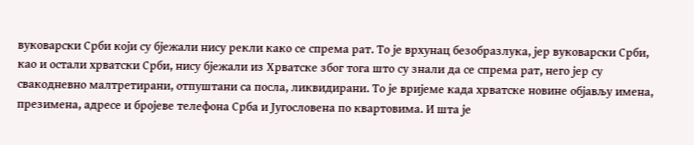вуковарски Срби који су бјежали нису рекли како се спрема рат. То је врхунац безобразлука, јер вуковарски Срби, као и остали хрватски Срби, нису бјежали из Хрватске због тога што су знали да се спрема рат, него јер су свакодневно малтретирани, отпуштани са посла, ликвидирани. То је вријеме када хрватске новине објављу имена, презимена, адресе и бројеве телефона Срба и Југословена по квартовима. И шта је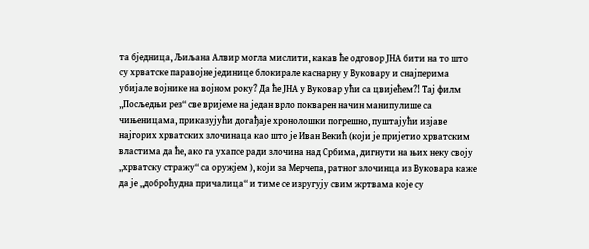та бједница, Љиљана Алвир могла мислити, какав ће одговор ЈНА бити на то што су хрватске паравојне јединице блокирале каснарну у Вуковару и снајперима убијале војнике на војном року? Да ће ЈНА у Вуковар ући са цвијећем?! Тај филм „Посљедњи рез“ све вријеме на један врло покварен начин манипулише са чињеницама, приказујући догађаје хронолошки погрешно, пуштајући изјаве најгорих хрватских злочинаца као што је Иван Векић (који је пријетио хрватским властима да ће, ако га ухапсе ради злочина над Србима, дигнути на њих неку своју „хрватску стражу“ са оружјем ), који за Мерчепа, ратног злочинца из Вуковара каже да је „доброћудна причалица“ и тиме се изругују свим жртвама које су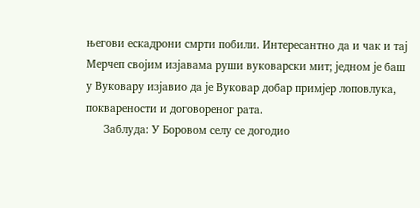његови ескадрони смрти побили. Интересантно да и чак и тај Мерчеп својим изјавама руши вуковарски мит; једном је баш у Вуковару изјавио да је Вуковар добар примјер лоповлука, покварености и договореног рата.
      Заблуда: У Боровом селу се догодио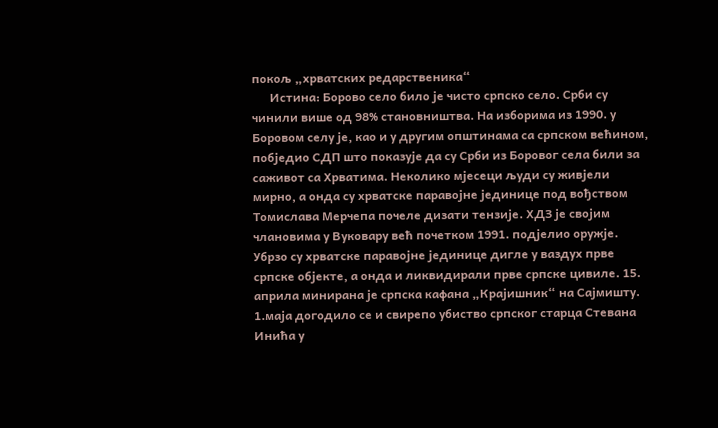покољ „хрватских редарственика“
      Истина: Борово село било је чисто српско село. Срби су чинили више од 98% становништва. На изборима из 1990. у Боровом селу је, као и у другим општинама са српском већином, побједио СДП што показује да су Срби из Боровог села били за саживот са Хрватима. Неколико мјесеци људи су живјели мирно, а онда су хрватске паравојне јединице под вођством Томислава Мерчепа почеле дизати тензије. ХДЗ је својим члановима у Вуковару већ почетком 1991. подјелио оружје. Убрзо су хрватске паравојне јединице дигле у ваздух прве српске објекте, а онда и ликвидирали прве српске цивиле. 15. априла минирана је српска кафана „Крајишник“ на Сајмишту. 1.маја догодило се и свирепо убиство српског старца Стевана Инића у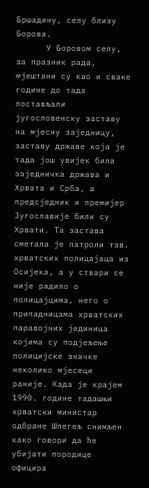Бршадину, селу близу Борова.
      У Боровом селу, за празник рада, мјештани су као и сваке године до тада постављали југословенску заставу на мјесну заједницу, заставу државе која је тада још увијек била заједничка држава и Хрвата и Срба, а предсједник и премијер Југославије били су Хрвати. Та застава сметала је патроли тзв. хрватских полицајаца из Осијека, а у ствари се није радило о полицајцима, него о припадницама хрватских паравојних јединица којима су подјељење полицијске значке неколико мјесеци раније. Када је крајем 1990. године тадашњи хрватски министар одбране Шпегељ снимљен како говори да ће убијати породице официра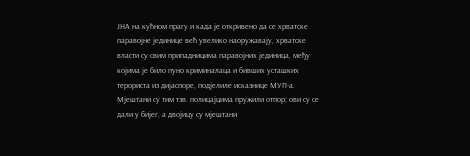ЈНА на кућном прагу и када је откривено да се хрватске паравојне јединице већ увелико наоружавају, хрватске власти су свим припадницима паравојних јединица, међу којима је било пуно криминалаца и бивших усташких терориста из дијаспоре, подјелиле исказнице МУП-а. Мјештани су тим тзв. полицајцима пружили отпор; ови су се дали у бијег, а двојицу су мјештани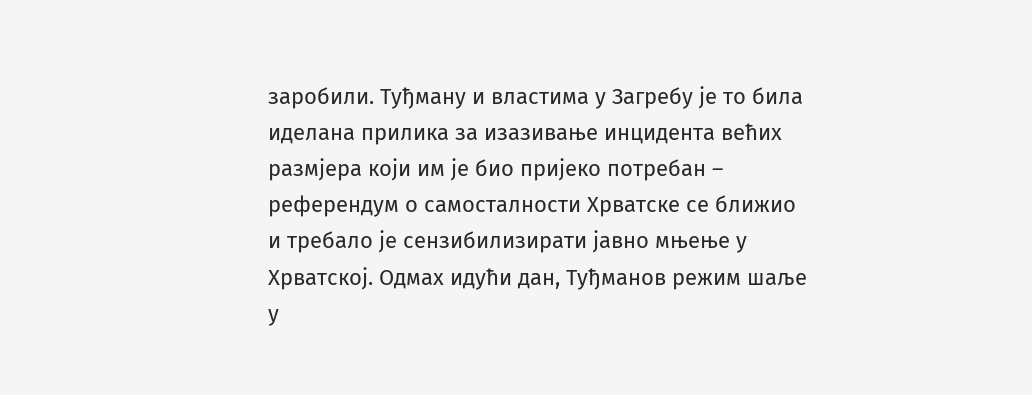заробили. Туђману и властима у Загребу је то била иделана прилика за изазивање инцидента већих размјера који им је био пријеко потребан – референдум о самосталности Хрватске се ближио и требало је сензибилизирати јавно мњење у Хрватској. Одмах идући дан, Туђманов режим шаље у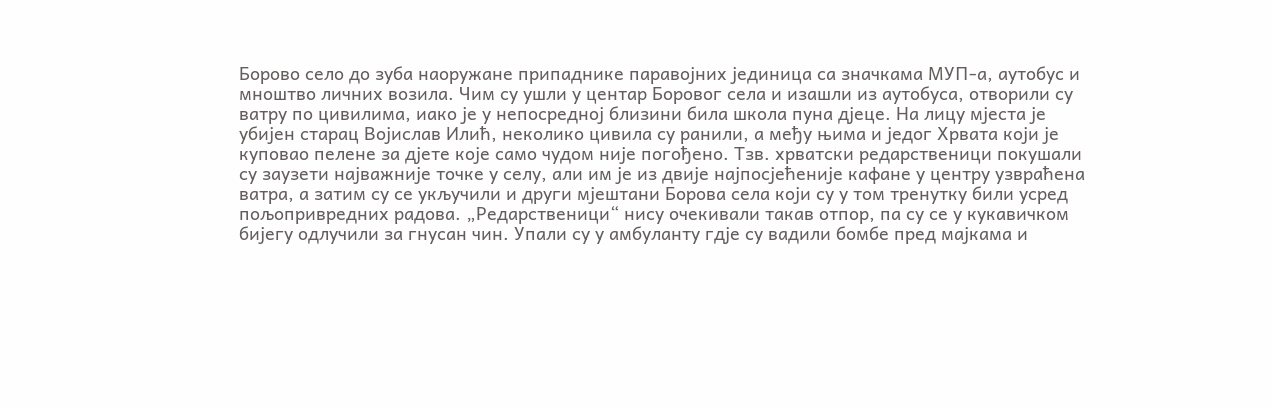Борово село до зуба наоружане припаднике паравојних јединица са значкама МУП-а, аутобус и мноштво личних возила. Чим су ушли у центар Боровог села и изашли из аутобуса, отворили су ватру по цивилима, иако је у непосредној близини била школа пуна дјеце. На лицу мјеста је убијен старац Војислав Илић, неколико цивила су ранили, а међу њима и једог Хрвата који је куповао пелене за дјете које само чудом није погођено. Тзв. хрватски редарственици покушали су заузети најважније точке у селу, али им је из двије најпосјећеније кафане у центру узвраћена ватра, а затим су се укључили и други мјештани Борова села који су у том тренутку били усред пољопривредних радова. „Редарственици“ нису очекивали такав отпор, па су се у кукавичком бијегу одлучили за гнусан чин. Упали су у амбуланту гдје су вадили бомбе пред мајкама и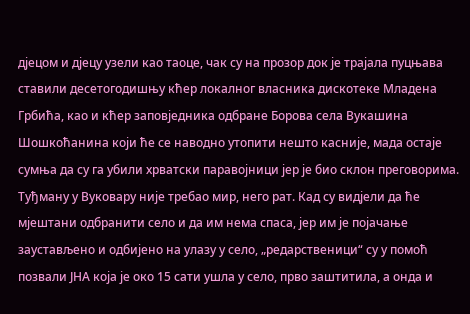дјецом и дјецу узели као таоце, чак су на прозор док је трајала пуцњава ставили десетогодишњу кћер локалног власника дискотеке Младена Грбића, као и кћер заповједника одбране Борова села Вукашина Шошкоћанина који ће се наводно утопити нешто касније, мада остаје сумња да су га убили хрватски паравојници јер је био склон преговорима. Туђману у Вуковару није требао мир, него рат. Кад су видјели да ће мјештани одбранити село и да им нема спаса, јер им је појачање заустављено и одбијено на улазу у село, „редарственици“ су у помоћ позвали ЈНА која је око 15 сати ушла у село, прво заштитила, а онда и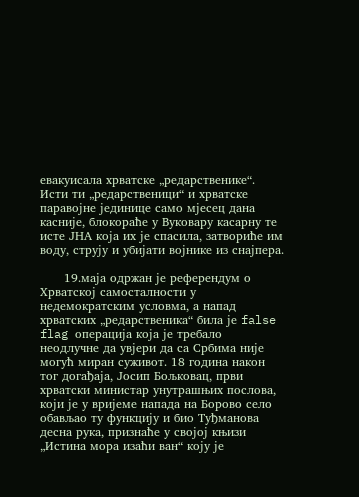евакуисала хрватске „редарственике“. Исти ти „редарственици“ и хрватске паравојне јединице само мјесец дана касније, блокораће у Вуковару касарну те исте ЈНА која их је спасила, затвориће им воду, струју и убијати војнике из снајпера.

      19.маја одржан је референдум о Хрватској самосталности у недемократским условма, а напад хрватских „редарственика“ била је false flag операција која је требало неодлучне да увјери да са Србима није могућ миран суживот. 18 година након тог догађаја, Јосип Бољковац, први хрватски министар унутрашњих послова, који је у вријеме напада на Борово село обављао ту функцију и био Туђманова десна рука, признаће у својој књизи „Истина мора изаћи ван“ коју је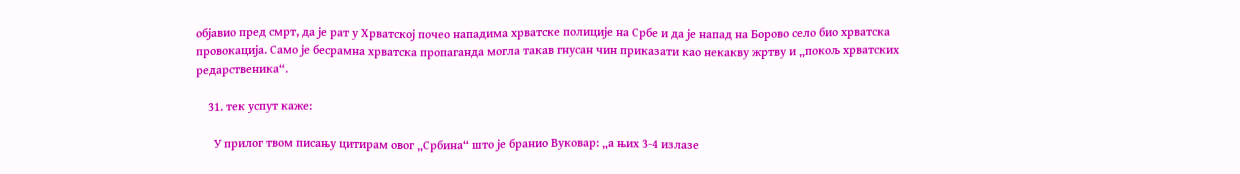објавио пред смрт, да је рат у Хрватској почео нападима хрватске полиције на Србе и да је напад на Борово село био хрватска провокација. Само је бесрамна хрватска пропаганда могла такав гнусан чин приказати као некакву жртву и „покољ хрватских редарственика“.

    31. тек успут каже:

      У прилог твом писању цитирам овог „Србина“ што је бранио Вуковар: „а њих 3-4 излазе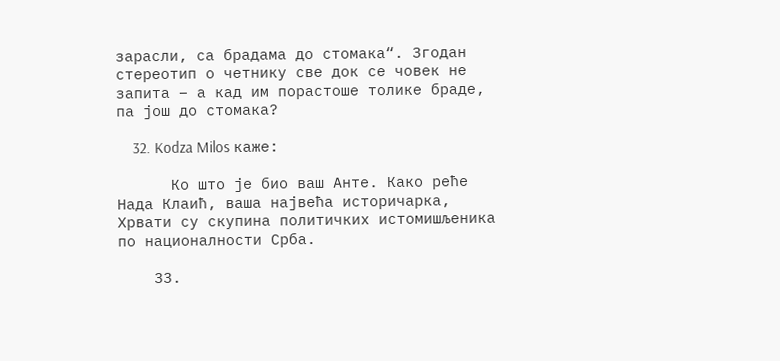зарасли, са брадама до стомака“. Згодан стереотип о четнику све док се човек не запита – а кад им порастоше толике браде, па још до стомака?

    32. Kodza Milos каже:

      Ко што је био ваш Анте. Како реће Нада Клаић, ваша највећа историчарка, Хрвати су скупина политичких истомишљеника по националности Срба.

    33.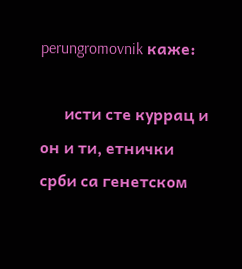perungromovnik каже:

      исти сте куррац и он и ти, етнички срби са генетском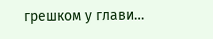грешком у глави…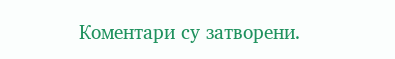Коментари су затворени.